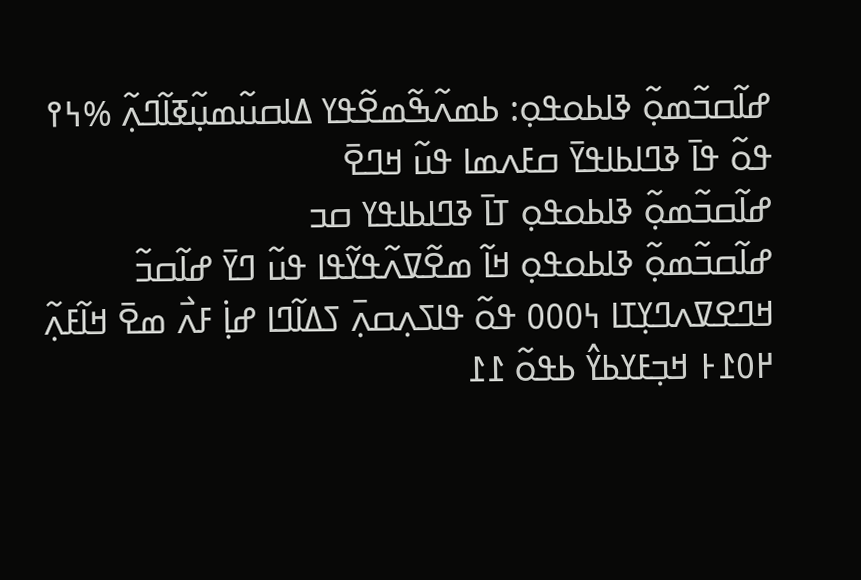ߝߊ߬ߛߏ߬ߘߋ߲߬ ߢߊߕߋߟߋ߲: ߕߘߍ߬ߒ߬ߘߐ߬ߟߌ ߡߊߛߎ߬ߘߎ߲߬ߧߊ߬ߣߍ߲߬ %߆߉ ߟߋ߬ ߟߊ߫ ߢߣߊߕߊߟߌ߫ ߛߓߍߘߊ ߟߎ߬ ߞߣߐ߫
ߝߊ߬ߛߏ߬ߘߋ߲߬ ߢߊߕߋߟߋ߲ ߠߊ߫ ߢߣߊߕߊߟߌ ߛߏ
ߝߊ߬ߛߏ߬ߘߋ߲߬ ߢߊߕߋߟߋ߲ ߞߊ߬ ߘߐ߬ߜߍ߬ߟߌ߬ߟߊ ߟߎ߬ ߣߌ߫ ߝߊ߬ߛߏ߬ ߞߣߐߜߍߣߌ߲ߠߊ ߆߀߀߀ ߟߋ߬ ߟߊߖߍ߲ߛߍ߲߫ ߖߡߊ߬ߣߊ ߝߊ߲߭ ߓߍ߯ ߘߐ߫ ߞߊ߬ߓߍ߲߬ ߂߀߁߅ ߞߏ߲ߓߌߕߌ߮ ߕߟߋ߬ ߁߁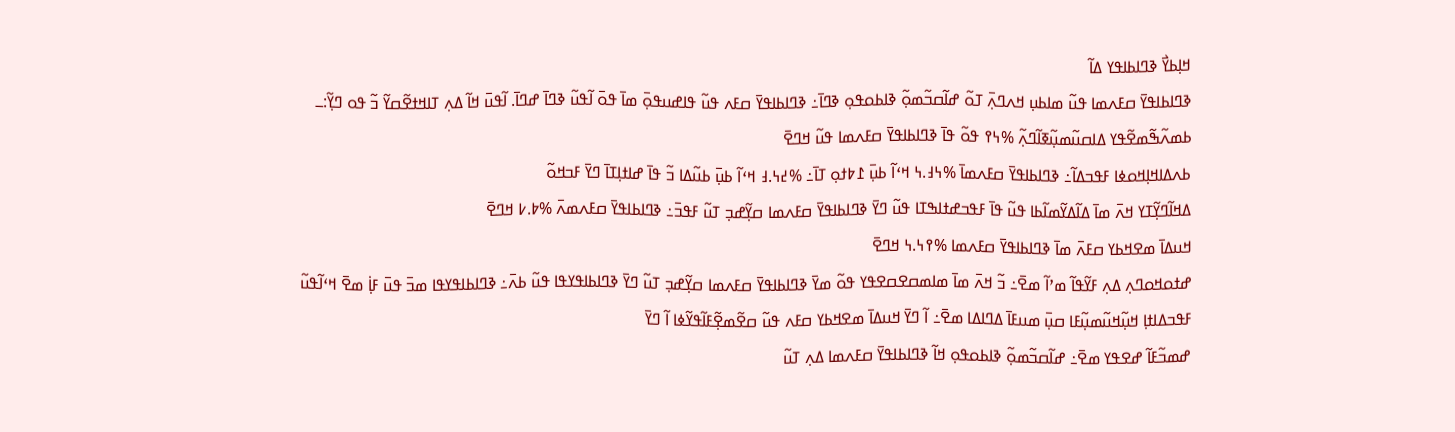ߞߊ߲ߕߌ߯ ߢߣߊߕߊߟߌ ߡߊ߬
ߢߣߊߕߊߟߌ߫ ߛߓߍߘߊ ߟߎ߬ ߘߊߕߎ߲ ߞߍߣߍ߲߫ ߠߋ߬ ߝߊ߬ߛߏ߬ߘߋ߲߬ ߢߊߕߋߟߋ߲ ߢߣߊ߫߸ ߢߣߊߕߊߟߌ߫ ߛߓߍ ߟߎ߬ ߟߊߝߎߟߋ߲߫ ߘߊ߫ ߟߋ߫ ߊ߬ߟߎ߬ ߢߣߊ߫ ߝߣߊ߫. ߊ߬ߟߎ߫ ߞߊ߬ ߡߍ߲ ߠߊߞߙߐ߬ߛߌ߬ ߏ߬ ߟߋ ߣߌ߲߬:ߺ
ߕߘߍ߬ߒ߬ߘߐ߬ߟߌ ߡߊߛߎ߬ߘߎ߲߬ߧߊ߬ߣߍ߲߬ %߆߉ ߟߋ߬ ߟߊ߫ ߢߣߊߕߊߟߌ߫ ߛߓߍߘߊ ߟߎ߬ ߞߣߐ߫
ߕߍߡߊߞߊ߲ߞߋߦߊ ߓߟߏߡߊ߬߸ ߢߣߊߕߊߟߌ߫ ߛߓߍߘߊ߫ %߆߃.߆ ߞߵߊ߬ ߕߎ߲߫ ߁߈ߙߋ߲ ߠߊ߫߸ %߄߆.߃ ߞߵߊ߬ ߕߎ߲߫ ߕߎ߬ߡߊ ߏ߬ ߟߊ߫ ߝߊߙߊ߲ߠߊ߫ ߣߌ߫ ߓߏߞߋ߬
ߡߞߊ߬ߣߌ߲߬ߠߌ ߞߍ߫ ߘߊ߫ ߡߊ߬ߡߌ߬ߘߊ߬ߕߊ ߟߎ߬ ߟߊ߫ ߓߟߏߝߙߊߒߠߊ ߟߎ߬ ߣߌ߫ ߢߣߊߕߊߟߌ߫ ߛߓߍߘߊ ߛߌ߲߬ߝߏ߲ ߠߎ߬ ߓߟߏ߫߸ ߢߣߊߕߊߟߌ߫ ߛߓߍߘߍ߫ %߈.߇ ߞߣߐ߫
ߞߎߡߊ߫ ߘߐߞߕߌ ߛߓߍ߫ ߘߊ߫ ߢߣߊߕߊߟߌ߫ ߛߓߍߘߊ %߉߆.߆ ߞߣߐ߫
ߝߙߋߞߋߣߍ߲ ߡߍ߲ ߓߌ߬ߟߊ߬ ߘߴߊ߬ ߘߐ߫߸ ߏ߬ ߞߍ߫ ߘߊ߫ ߘߊߘߛߐߛߐߟߌ ߟߋ߬ ߘߌ߫ ߢߣߊߕߊߟߌ߫ ߛߓߍߘߊ ߛߌ߲߬ߝߏ߲ ߠߎ߬ ߣߌ߫ ߢߣߊߕߊߟߌߟߊ ߟߎ߬ ߕߍ߫߸ ߢߣߊߕߊߟߌߟߊ ߘߏ߫ ߟߎ߫ ߓߊ߲߭ ߘߐ߫ ߞߵߊ߬ߟߎ߬ ߓߟߏߡߊߙߊ߲ ߞߎ߲߬ߞߎ߬ߘߎ߲߬ߓߊ ߛߎ߲߫ ߘߎߓߊ߫ ߡߣߊߡߊ ߘߐ߫߸ ߊ߬ ߣߌ߫ ߞߎߡߊ߫ ߘߐߞߕߌ ߛߓߍ ߟߎ߬ ߛߐ߬ߘߐ߲߬ߓߊ߬ߟߌ߬ߦߊ ߊ߬ ߣߌ߫
ߝߘߏ߬ߓߊ߬ ߝߐߟߌ ߘߐ߫߸ ߝߊ߬ߛߏ߬ߘߋ߲߬ ߢߊߕߋߟߋ߲ ߞߊ߬ ߢߣߊߕߊߟߌ߫ ߛߓߍߘߊ ߡߍ߲ ߠߎ߬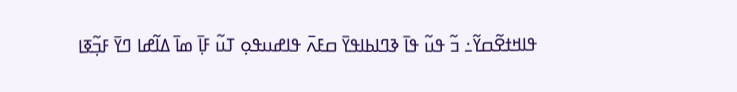ߟߊߞߙߐ߬ߛߌ߬߸ ߏ߬ ߟߎ߬ ߟߊ߫ ߢߣߊߕߊߟߌ߫ ߛߓߍ߫ ߟߊߝߎߟߋ߲ ߠߎ߬ ߓߊ߲߫ ߘߊ߫ ߡߊ߬ߝߊ ߣߌ߫ ߓߏ߲߬ߧߊ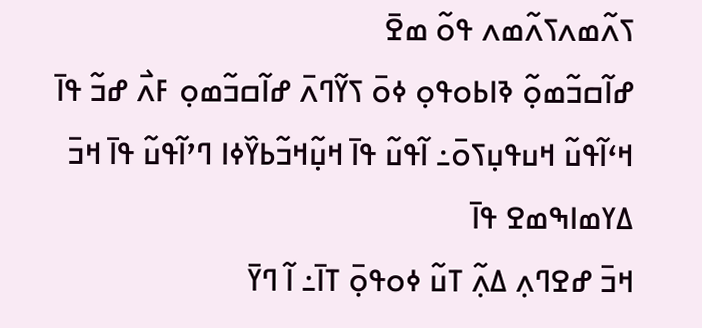ߖߍ߬ߘߍߖߍ߬ߘߍ ߟߋ߬ ߘߐ߫
ߝߊ߬ߛߏ߬ߘߋ߲߬ ߢߊߕߋߟߋ߲ ߦߋ߫ ߖߌ߬ߣߍ߫ ߝߊ߬ߛߏ߬ߘߋ߲ ߓߍ߯ ߝߏ߬ ߟߊ߫ ߞߵߊ߬ߟߎ߬ ߞߎߟߎ߲ߖߋ߫߸ ߊ߬ߟߎ߬ ߟߊ߫ ߞߎ߲߬ߞߏ߬ߕߌ߰ߦߊ ߣߴߊ߬ߟߎ߬ ߟߊ߫ ߞߏ߫ ߡߌߘߊߒߘߐ ߟߊ߫
ߞߏ߫ ߝߐߣߍ߲ ߡߍ߲߬ ߠߎ߬ ߦߋߟߋ߲߫ ߠߊ߫߸ ߊ߬ ߣߌ߫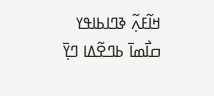ߞߊ߬ߓߍ߲߬ ߢߣߊߕߊߟߌ ߛߊ߯ߘߊ߫ ߕߣߐ߬ߡߊ ߣߌ߲߫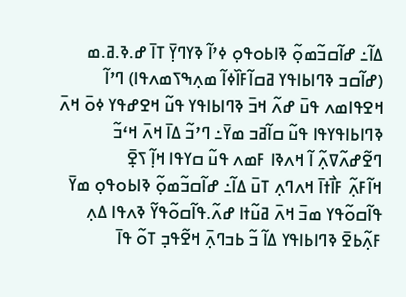ߡߊ߬߸ ߝߊ߬ߛߏ߬ߘߋ߲߬ ߢߊߕߋߟߋ߲ ߦߴߊ߬ ߢߌߣߌ߲߫ ߠߊ߫ ߝ.ߢ.ߥ.ߘ (ߝߊ߬ߛߏ ߢߣߊߕߊߟߌ ߥߛߊ߬ߓߊ߰ߦߊ߬ ߘߍ߲ߒߖߘߍߟߊ) ߣߴߊ߬ ߞߐߟߊߘߍ ߟߎ߫ ߝߍ߬ ߞߏ߫ ߢߣߊߕߊߟߌ ߟߎ߬ ߞߐߝߟߌ ߦߋ߫ ߞߍ߫ ߢߣߊߕߊߟߌߟߊ ߟߎ߬ ߛߊ߬ߥߏ ߘߌ߫߸ ߣߴߏ߬ ߡߊ߫ ߞߍ߫ ߞߵߏ߬ ߣߐ߬ߝߍ߬ߜߍ߲߬ ߊ߬ ߞߍߢߊ ߓߘߍ ߟߎ߬ ߛߌߟߊ ߞߊ߲߬ ߖߐ߲߫
ߞߊ߬ߓߍ߲߬ ߓߊ߯ߙߊ߫ ߞߍߣߍ߲ ߠߎ߫ ߡߊ߬߸ ߝߊ߬ߛߏ߬ߘߋ߲߬ ߢߊߕߋߟߋ߲ ߘߌ߫ ߟߊ߬ߛߋ߬ߟߌ ߘߏ߫ ߞߍ߫ ߥߎ߬ߙߊ ߝߍ߬.ߟߊ߬ߛߋ߬ߟߌ߬ ߢߍߟߊ ߡߍ߲ ߓߍ߲߬ߕߐ߫ ߢߣߊߕߊߟߌ ߡߊ߬ ߏ߬ ߕߏߣߍ߲߫ ߞߐ߬ߟߏ߲ ߠߋ߬ ߟߊ߫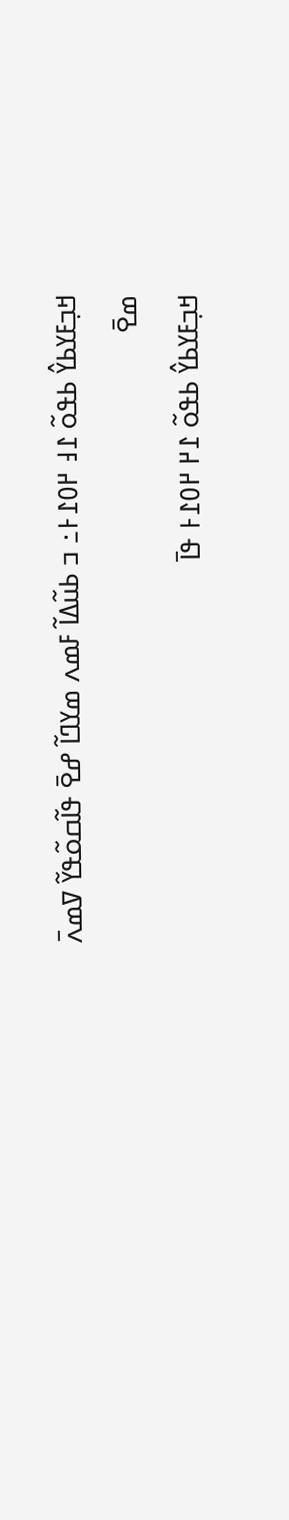ߞߏ߲ߓߌߕߌ߮ ߕߟߋ߬ ߁߃ ߂߀߁߅߸ ߏ ߕߎ߬ߡߊ߬ ߓߘߍ ߘߌߣߊ߬ ߝߐ߫ ߟߊ߬ߛߋ߬ߟߌ߬ ߜߘߍ߫ ߘߐ߫
ߞߏ߲ߓߌߕߌ߮ ߕߟߋ߬ ߁߂ ߂߀߁߅ ߟߊ߫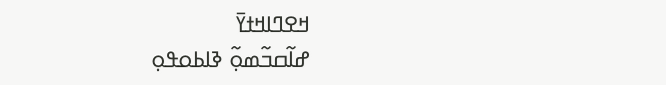ߞߐߣߊߞߙߌ߫
ߝߊ߬ߛߏ߬ߘߋ߲߬ ߢߊߕߋߟߋ߲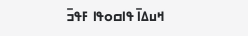ߞߎߡߊ߫ ߟߊߛߋߟߊ ߓߟߏ߫